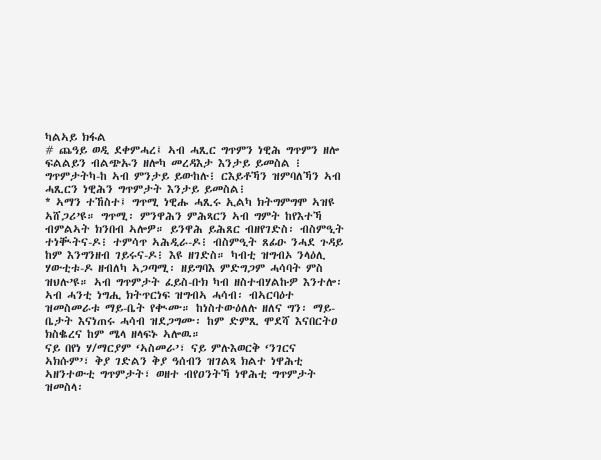ካልኣይ ክፋል
# ጨዓይ ወዲ ደቀምሓረ፤ ኣብ ሓጺር ግጥምን ነዊሕ ግጥምን ዘሎ ፍልልይን ብልጭኡን ዘሎካ መረዳእታ እንታይ ይመስል ፧
ግጥምታትካ-ከ ኣብ ምንታይ ይውከሉ፧ ርእይቶኻን ዝምባለኻን ኣብ ሓጺርን ነዊሕን ግጥምታት እንታይ ይመስል፧
* ኣማን ተኸስተ፤ ግጥሚ ነዊሑ ሓጺሩ ኢልካ ክትግምግሞ ኣዝዩ ኣሸጋሪ’ዩ። ግጥሚ፡ ምንዋሕን ምሕጻርን ኣብ ግምት ከየእተኻ ብምልኣት ክንበብ ኣሎዎ። ይንዋሕ ይሕጸር ብዘየገድስ፡ ብስምዒት ተነቚትና-ዶ፧ ተምሳጥ ኣሕዲራ-ዶ፧ ብስምዒት ጸፊዑ ንሓደ ጉዳይ ከም እንግንዘብ ገይሩና-ዶ፧ እዩ ዘገድስ። ካብቲ ዝግብኦ ንላዕሊ ሃውቲቱ-ዶ ዘብለካ ኣጋጣሚ፡ ዘይግባእ ምድግጋም ሓሳባት ምስ ዝህሉ’ዩ። ኣብ ግጥምታት ፈይስ-ቡክ ካብ ዘስተብሃልኩዎ እንተሎ፡ ኣብ ሓንቲ ነግሒ ክትጥርነፍ ዝግብኣ ሓሳብ፡ ብኣርባዕተ ዝመስመራቱ ማይ-ቤት የቊሙ። ከነስተውዕለሉ ዘለና ግን፡ ማይ-ቤታት እናነጠሩ ሓሳብ ዝደጋግሙ፡ ከም ድምጺ ሞደሻ እናበርትዐ ክስቈረና ከም ሜላ ዘላፍኑ ኣሎዉ።
ናይ በየነ ሃ/ማርያም ‘ኣስመራ’፣ ናይ ምሉእወርቅ ‘ንገርና ኣክሱም’፣ ቅያ ገድልን ቅያ ዓሰብን ዝገልጻ ክልተ ነዋሕቲ ኣዘንተውቲ ግጥምታት፣ ወዘተ ብየዐንትኻ ነዋሕቲ ግጥምታት ዝመስላ፡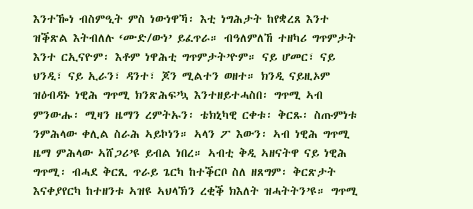እንተዀነ ብስምዒት ምስ ነውነዋኻ፡ እቲ ነግሕታት ከየቋረጸ እንተ ዝቕጽል እትብለሉ ‘ሙድ/ውነ’ ይፈጥራ። ብዓለምለኸ ተዘካሪ ግጥምታት እንተ ርኢናዮም፡ እቶም ነዋሕቲ ግጥምታት’ዮም። ናይ ሆመር፣ ናይ ህንዲ፣ ናይ ኢራን፣ ዳንተ፣ ጆን ሚልተን ወዘተ። ክንዲ ናይዚኦም ዝዕብዳኑ ነዊሕ ግጥሚ ክንጽሕፍ’ኳ እንተዘይተሓስበ፡ ግጥሚ ኣብ ምንውሑ፡ ሚዛን ዜማን ረምትኡን፡ ቴክኒካዊ ርቀቱ፡ ቅርጹ፡ ስጡምነቱ ንምሕላው ቀሊል ስራሕ ኣይኮነን። ኣላን ፖ እውን፡ ኣብ ነዊሕ ግጥሚ ዜማ ምሕላው ኣሸጋሪ’ዩ ይብል ነበረ። ኣብቲ ቅዲ ኣዘናትዋ ናይ ነዊሕ ግጥሚ፡ ብሓደ ቅርጺ ጥራይ ጌርካ ከተቕርቦ ስለ ዘጸግም፡ ቅርጽታት እናቀያየርካ ከተዘንቱ ኣዝዩ ኣህላኽን ረቂቕ ክእለት ዝሓትትን’ዩ። ግጥሚ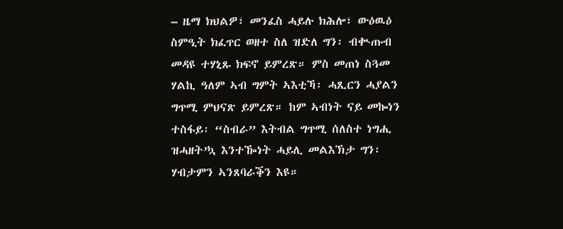– ዜማ ክህልዎ፣ መንፈስ ሓይሉ ክሕሎ፣ ውዕዉዕ ስምዒት ክፈጥር ወዘተ ስለ ዝድለ ግን፡ ብቊጡብ መዳዩ ተሃኒጹ ክፍኖ ይምረጽ። ምስ መጠነ ስጓመ ሃልኪ ዓለም ኣብ ግምት ኣእቲኻ፡ ሓጺርን ሓያልን ግጥሚ ምህናጽ ይምረጽ። ከም ኣብነት ናይ መኰነን ተስፋይ፡ “ስብራ” እትብል ግጥሚ ሰለስተ ነግሒ ዝሓዘት’ኳ እንተዀነት ሓይሊ መልእኽታ ግን፡ ሃብታምን ኣንጸባራቕን እዩ።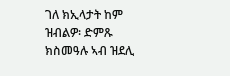ገለ ክኢላታት ከም ዝብልዎ፡ ድምጹ ክስመዓሉ ኣብ ዝደሊ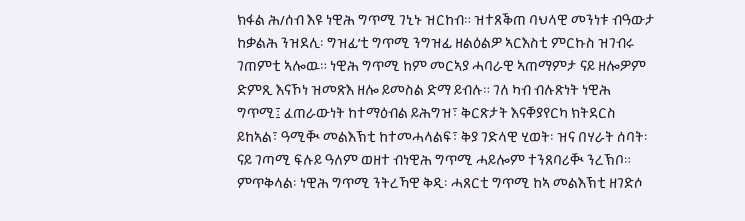ክፋል ሕ/ሰብ እዩ ነዊሕ ግጥሚ ገኒኑ ዝርከብ። ዝተጸቕጠ ባህላዊ መንነቱ ብዓውታ ከቃልሕ ንዝደሊ፡ ግዝፊ’ቲ ግጥሚ ንግዝፊ ዘልዕልዎ ኣርእስቲ ምርኩስ ዝገብሩ ገጠምቲ ኣሎዉ። ነዊሕ ግጥሚ ከም መርኣያ ሓባራዊ ኣጠማምታ ናይ ዘሎዎም ድምጺ እናኾነ ዝመጽእ ዘሎ ይመስል ድማ ይብሉ። ገለ ካብ ብሉጽነት ነዊሕ ግጥሚ፤ ፈጠራውነት ከተማዕብል ይሕግዝ፣ ቅርጽታት እናቐያየርካ ክትደርስ ይከኣል፣ ዓሚቚ መልእኽቲ ከተመሓላልፍ፣ ቅያ ገድላዊ ሂወት፡ ዝና በሃራት ሰባት፡ ናይ ገጣሚ ፍሉይ ዓለም ወዘተ ብነዊሕ ግጥሚ ሓይሎም ተንጸባሪቚ ንረኽቦ። ምጥቅላል፡ ነዊሕ ግጥሚ ንትረኻዊ ቅዲ፡ ሓጸርቲ ግጥሚ ከኣ መልእኽቲ ዘገድሶ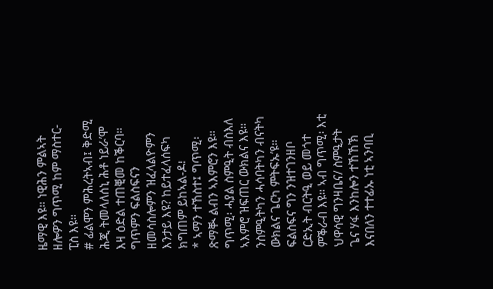ዜማዊ እዩ። ነዊሕን ምልኣት ዘሎዎን ግጥሚ ከም ማስተር-ፒስ እዩ።
# ፊልሞን ምሕረትኣብ፤ ቅድሚ ሕጂ ትመላለሰኒ ሕቶ ነይራ’ሞ እዛ ዕድል ተጠቒመ ከቕርባ። ግጥምን ፍልስፍናን ዘመሳስሎምን ዝፈላልዮምን እንታይ እዩ? ከይተፈላሰፍካ ክግጠም ይከኣል-ዶ፧
* ኣማን ተኸስተ፤ ግጥሚ፡ ጽማቚ ልብን ኣእምሮን እዩ። ግጥሚ፡ ሓያል ስምዒት ብስእለ ኣእምሮ ዝፍጠር ውክልና እዩ። ንስምዒትካን ሓሳባትካን ብናትካ ውክልና ጌርካ ምትፍኡ’ዩ። ፍልስፍና ግን ንዝተገንዘቦ ርድኢት ብርትዒ ወይ መጎተ ምቕራብ እዩ። ኣብ ግጥሚ፡ እቲ ህዋሳዊ ግንዛቤና/ ስምዒታት ጌና ሃፋ እንከሎን ተኸኸኽ እናበለን ተተፊኡ ነቲ ኣንባቢ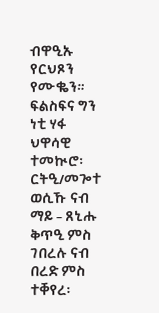ብዋዒኡ የርህጾን የሙቈን። ፍልስፍና ግን ነቲ ሃፋ ህዋሳዊ ተመኲሮ፡ ርትዒ/መጐተ ወሲኹ ናብ ማይ – ጸኒሑ ቅጥዒ ምስ ገበረሉ ናብ በረድ ምስ ተቐየረ፡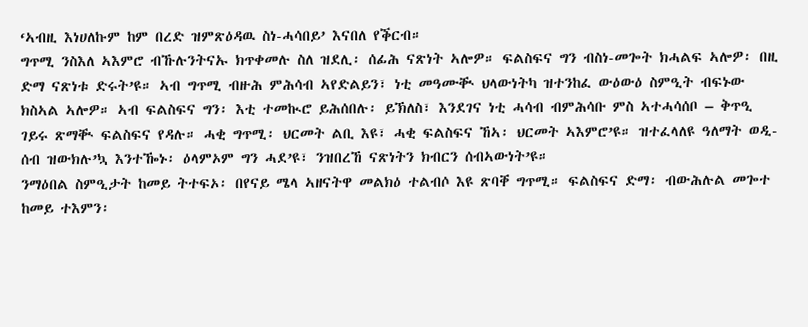‘ኣብዚ እነሀለኩም ከም በረድ ዝምጽዕዳዉ ስነ-ሓሳበይ’ እናበለ የቕርብ።
ግጥሚ ንስእለ ኣእምሮ ብኹሉንትናኡ ክጥቀመሉ ስለ ዝደሊ፡ ሰፊሕ ናጽነት ኣሎዎ። ፍልስፍና ግን ብስነ-መጐት ክሓልፍ ኣሎዎ፡ በዚ ድማ ናጽነቱ ድሩት’ዩ። ኣብ ግጥሚ ብዙሕ ምሕሳብ ኣየድልይን፣ ነቲ መዓሙቚ ህላውነትካ ዝተንከፈ ውዕውዕ ስምዒት ብፍኑው ክስኣል ኣሎዎ። ኣብ ፍልስፍና ግን፡ እቲ ተመኲሮ ይሕሰበሉ፡ ይኽለስ፣ እንደገና ነቲ ሓሳብ ብምሕሳቡ ምስ ኣተሓሳሰቦ – ቅጥዒ ገይሩ ጽማቚ ፍልስፍና የዳሉ። ሓቂ ግጥሚ፡ ህርመት ልቢ እዩ፣ ሓቂ ፍልስፍና ኸኣ፡ ህርመት ኣእምሮ’ዩ። ዝተፈላለዩ ዓለማት ወዲ-ሰብ ዝውክሉ’ኳ እንተዀኑ፡ ዕላምኦም ግን ሓደ’ዩ፣ ንዝበረኸ ናጽነትን ክብርን ሰብኣውነት’ዩ።
ንማዕበል ስምዒታት ከመይ ትተፍኦ፡ በየናይ ሜላ ኣዘናትዋ መልክዕ ተልብሶ እዩ ጽባቐ ግጥሚ። ፍልስፍና ድማ፡ ብውሕሉል መጐተ ከመይ ተእምን፡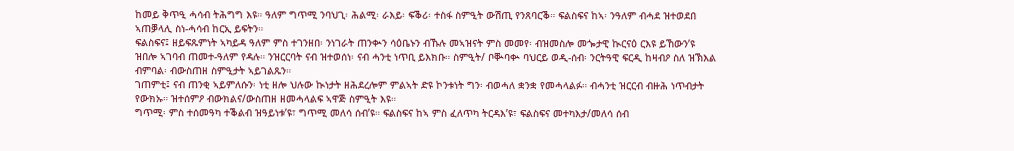ከመይ ቅጥዒ ሓሳብ ትሕግግ እዩ። ዓለም ግጥሚ ንባህጊ፡ ሕልሚ፡ ራእይ፡ ፍቕሪ፡ ተስፋ ስምዒት ውሽጢ የንጸባርቕ። ፍልስፍና ከኣ፡ ንዓለም ብሓደ ዝተወደበ ኣጠቓላሊ ስነ-ሓሳብ ከርኢ ይፍትን።
ፍልስፍና፤ ዘይፍጹምነት ኣካይዳ ዓለም ምስ ተገንዘበ፡ ንነገራት ጠንቊን ሳዕቤኑን ብኹሉ መኣዝናት ምስ መመየ፡ ብዝመስሎ መጐታዊ ኲርናዕ ርእዩ ይኸውን’ዩ ዝበሎ ኣገባብ ጠመተ-ዓለም የዳሉ። ንዝርርባት ናብ ዝተወሰነ፡ ናብ ሓንቲ ነጥቢ ይእክቡ። ስምዒት/ ቦቚባቊ ባህርይ ወዲ-ሰብ፡ ንርትዓዊ ፍርዲ ከዛብዖ ስለ ዝኽእል ብምባል፡ ብውስጠዘ ስምዒታት ኣይገልጹን።
ገጠምቲ፤ ናብ ጠንቂ ኣይምለሱን፡ ነቲ ዘሎ ህሉው ኲነታት ዘሕደረሎም ምልኣት ድዩ ኮንቱነት ግን፡ ብወሓለ ቋንቋ የመሓላልፉ። ብሓንቲ ዝርርብ ብዙሕ ነጥብታት የውክኡ። ዝተሰምዖ ብውክልና/ውስጠዘ ዘመሓላልፍ ኣዋጅ ስምዒት እዩ።
ግጥሚ፡ ምስ ተሰመዓካ ተቕልብ ዝዓይነቱ’ዩ፣ ግጥሚ መለሳ ሰብ’ዩ። ፍልስፍና ከኣ ምስ ፈለጥካ ትርዳእ’ዩ፣ ፍልስፍና መተካእታ/መለሳ ሰብ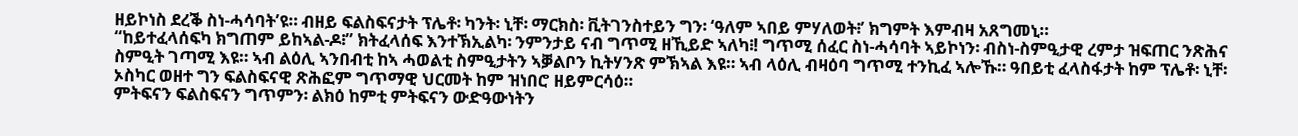ዘይኮነስ ደረቕ ስነ-ሓሳባት’ዩ። ብዘይ ፍልስፍናታት ፕሌቶ፡ ካንት፡ ኒቸ፡ ማርክስ፡ ቪትገንስተይን ግን፡ ‘ዓለም ኣበይ ምሃለወት፧’ ክግምት እምብዛ አጸግመኒ።
“ከይተፈላሰፍካ ክግጠም ይከኣል-ዶ፧” ክትፈላሰፍ እንተኽኢልካ፡ ንምንታይ ናብ ግጥሚ ዘኺይድ ኣለካ፧! ግጥሚ ሰፈር ስነ-ሓሳባት ኣይኮነን፡ ብስነ-ስምዒታዊ ረምታ ዝፍጠር ንጽሕና ስምዒት ገጣሚ እዩ። ኣብ ልዕሊ ኣንበብቲ ከኣ ሓወልቲ ስምዒታትን ኣቓልቦን ኪትሃንጽ ምኽኣል እዩ። ኣብ ላዕሊ ብዛዕባ ግጥሚ ተንኪፈ ኣሎኹ። ዓበይቲ ፈላስፋታት ከም ፕሌቶ፡ ኒቸ፡ ኦስካር ወዘተ ግን ፍልስፍናዊ ጽሕፎም ግጥማዊ ህርመት ከም ዝነበሮ ዘይምርሳዕ።
ምትፍናን ፍልስፍናን ግጥምን፡ ልክዕ ከምቲ ምትፍናን ውድዓውነትን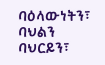ባዕላውነትን፣ ባህልን ባህርይን፣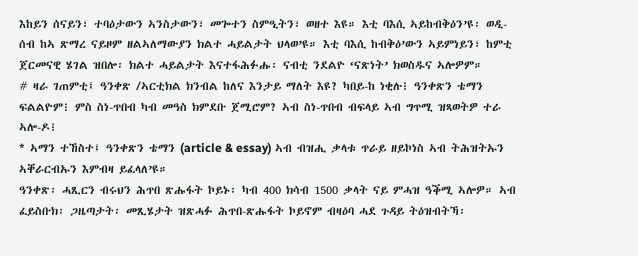እከይን ሰናይን፣ ተባዕታውን ኣንስታውን፣ መጐተን ስምዒትን፣ ወዘተ እዩ። እቲ ባእሲ ኣይከብቅዕን’ዩ፡ ወዲ-ሰብ ከኣ ጽማረ ናይዞም ዘልኣለማውያን ክልተ ሓይልታት ህላወ’ዩ። እቲ ባእሲ ከብቅዕ’ውን ኣይምነይን፣ ከምቲ ጀርመናዊ ሄገል ዝበሎ፡ ክልተ ሓይልታት እናተፋሕፉሑ፡ ናብቲ ንደልዮ ‘ናጽነት’ ክወስዱና ኣሎዎም።
# ዛራ ገጠምቲ፤ ዓንቀጽ /ኣርቲክል ክንብል ከለና እንታይ ማለት እዩ? ካበይ-ከ ነቂሉ፧ ዓንቀጽን ቴማን ፍልልዮም፧ ምስ ስነ-ጥበብ ካብ መዓስ ክምደቡ ጀሚሮም? ኣብ ስነ-ጥበብ ብፍላይ ኣብ ግጥሚ ዝጻወትዎ ተራ ኣሎ-ዶ፧
* ኣማን ተኸስተ፤ ዓንቀጽን ቴማን (article & essay) ኣብ ብዝሒ ቃላቱ ጥራይ ዘይኮነስ ኣብ ትሕዝትኡን ኣቐራርብኡን እምብዛ ይፈላለ’ዩ።
ዓንቀጽ፡ ሓጺርን ብሩህን ሕጥበ ጽሑፋት ኮይኑ፡ ካብ 400 ክሳብ 1500 ቃላት ናይ ምሓዝ ዓቕሚ ኣሎዎ። ኣብ ፈይስቡክ፡ ጋዜጣታት፡ መጺሄታት ዝጽሓፉ ሕጥበ-ጽሑፋት ኮይኖም ብዛዕባ ሓደ ጉዳይ ትዕዝብትኻ፡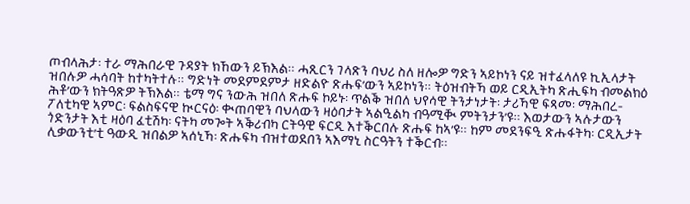ጦብላሕታ፡ ተራ ማሕበራዊ ጉዳያት ክኸውን ይኽእል። ሓጺርን ገላጽን ባህሪ ስለ ዘሎዎ ግድን ኣይኮነን ናይ ዝተፈላለዩ ኪኢላታት ዝበሉዎ ሓሳባት ከተካትተሉ። ግድነት መደምደምታ ዘድልዮ ጽሑፍ’ውን ኣይኮነን። ትዕዝብትኻ ወይ ርዲኢትካ ጽሒፍካ ብመልክዕ ሕቶ’ውን ክትዓጽዎ ትኽእል። ቴማ ግና ንውሕ ዝበለ ጽሑፍ ኮይኑ፡ ጥልቕ ዝበለ ህየሳዊ ትንታነታት፡ ታሪኻዊ ፍጻመ፡ ማሕበረ-ፖለቲካዊ ኣምር፡ ፍልስፍናዊ ኲርናዕ፡ ቊጠባዊን ባህላውን ዛዕባታት ኣልዒልካ ብዓሚቚ ምትንታን’ዩ። እወታውን ኣሉታውን ጎድንታት እቲ ዛዕባ ፈቲሽካ፡ ናትካ መጐት ኣቕሪብካ ርትዓዊ ፍርዲ እተቕርበሉ ጽሑፍ ከኣ’ዩ። ከም መደንፍዒ ጽሑፋትካ፡ ርዲኢታት ሊቃውንቲ’ቲ ዓውዲ ዝበልዎ ኣሰኒኻ፡ ጽሑፍካ ብዝተወደበን ኣእማኒ ስርዓትን ተቕርብ።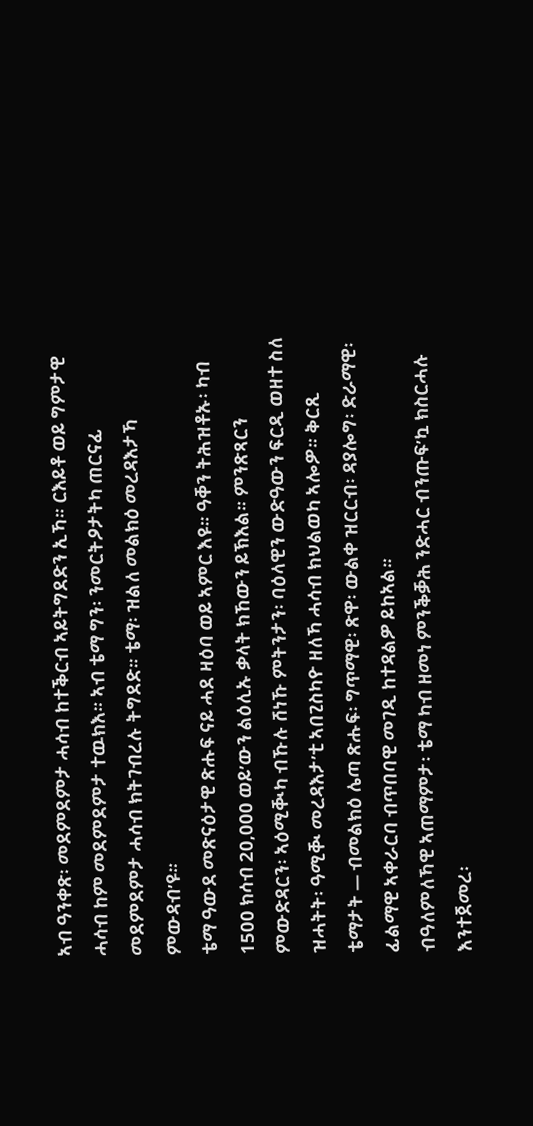ኣብ ዓንቀጽ፡ መደምደምታ ሓሳብ ከተቕርብ ኣይትግደድን ኢኻ። ርእይቶ ወይ ግምታዊ ሓሳብ ከም መደምደምታ ተዉክእ። ኣብ ቴማ ግን፡ ንመርትዖታትካ ጠርናፊ መደምደምታ ሓሳብ ክትገብረሉ ትግደድ። ቴማ፡ ዝልለ መልክዕ መረዳእታኻ ምውዳብ’ዩ።
ቴማ ዓውደ መጽናዕታዊ ጽሑፍ ናይ ሓደ ዛዕባ ወይ ኣምር እዩ። ዓቐን ትሕዝቶኡ፡ ካብ 1500 ክሳብ 20,000 ወይ’ውን ልዕሊኡ ቃላት ክኸውን ይኽእል። ምንጽጻርን ምውድዳርን፡ ኣዕሚቚካ ብኹሉ ሸነኹ ምትንታን፡ ባዕላዊን ውድዓውን ፍርዲ ወዘተ ስለ ዝሓትት፡ ዓሚቚ መረዳእታ’ቲ ኣበጊስካዮ ዘለኻ ሓሳብ ክህልወካ ኣሎዎ። ቅርጺ ቴማታት — ብመልክዕ ሌጣ ጽሑፍ፡ ግጥማዊ፡ ጽዋ፡ ውልቀ ዝርርብ፡ ዳያሎግ፡ ድራማዊ፡ ፊልማዊ ኣቀራርባ ብጥበባዊ መገዲ ከተዳልዎ ይከኣል።
ብዓለምለኻዊ ኣጠማምታ፡ ቴማ ካብ ዘመነ ምንቕቓሕ ንድሓር ብንጡፍ’ኳ ክስርሓሉ እንተጀመረ፡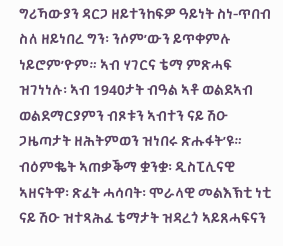ግሪኻውያን ዳርጋ ዘይተንከፍዎ ዓይነት ስነ-ጥበብ ስለ ዘይነበረ ግን፡ ንሶም’ውን ይጥቀምሉ ነይሮም’ዮም። ኣብ ሃገርና ቴማ ምጽሓፍ ዝገነነሉ፡ ኣብ 1940ታት ብዓል ኣቶ ወልደኣብ ወልደማርያምን ብጾቱን ኣብተን ናይ ሽዑ ጋዜጣታት ዘሕትምወን ዝነበሩ ጽሑፋት’ዩ። ብዕምቈት ኣጠቃቕማ ቋንቋ፡ ዲስፒሊናዊ ኣዘናትዋ፡ ጽፈት ሓሳባት፡ ሞራላዊ መልእኽቲ ነቲ ናይ ሽዑ ዝተጻሕፈ ቴማታት ዝዳረጎ ኣይጸሓፍናን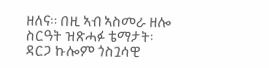ዘለና። በዚ ኣብ ኣስመራ ዘሎ ስርዓት ዝጽሓፉ ቴማታት፡ ዳርጋ ኩሎም ጎስጓሳዊ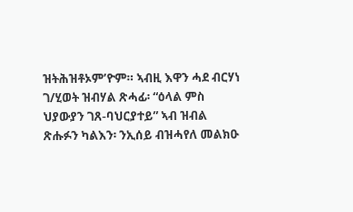ዝትሕዝቶኦም’ዮም። ኣብዚ እዋን ሓደ ብርሃነ ገ/ሂወት ዝብሃል ጽሓፊ፡ “ዕላል ምስ ህያውያን ገጸ-ባህርያተይ” ኣብ ዝብል ጽሑፉን ካልእን፡ ንኢሰይ ብዝሓየለ መልክዑ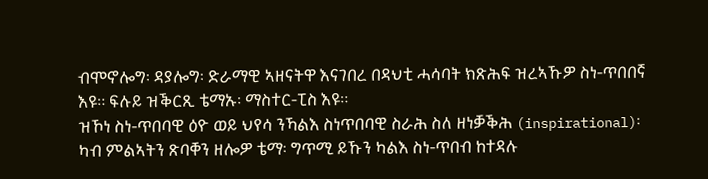ብሞኖሎግ፡ ዳያሎግ፡ ድራማዊ ኣዘናትዋ እናገበረ በዳህቲ ሓሳባት ክጽሕፍ ዝረኣኹዎ ስነ-ጥበበኛ እዩ። ፍሉይ ዝቕርጺ ቴማኡ፡ ማስተር-ፒስ እዩ።
ዝኾነ ስነ-ጥበባዊ ዕዮ ወይ ህየሳ ንኻልእ ስነጥበባዊ ስራሕ ስለ ዘነቓቕሕ (inspirational)፡ ካብ ምልኣትን ጽባቐን ዘሎዎ ቴማ፡ ግጥሚ ይኹን ካልእ ስነ-ጥበብ ከተዳሉ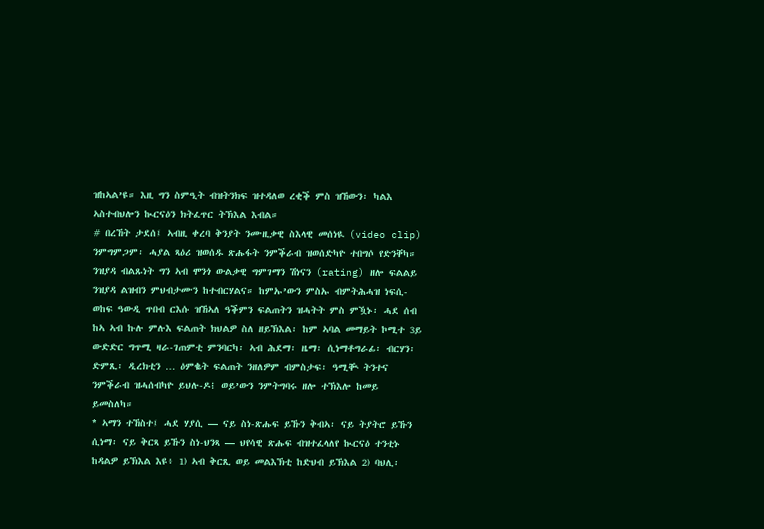ዝከኣል’ዩ። እዚ ግን ስምዒት ብዝትንክፍ ዝተዳለወ ረቂቕ ምስ ዝኸውን፡ ካልእ ኣስተብህሎን ኲርናዕን ክትፈጥር ትኽእል እብል።
# በረኸት ታደሰ፤ ኣብዚ ቀረባ ቅንያት ንሙዚቃዊ ስእላዊ መሰነዪ (video clip) ንምግምጋም፡ ሓያል ጻዕሪ ዝወሰዱ ጽሑፋት ንምቕራብ ዝወሰድካዮ ተበግሶ የድንቐካ። ንዝያዳ ብልጹነት ግን ኣብ ሞንጎ ውልቃዊ ግምገማን ሽነናን (rating) ዘሎ ፍልልይ ንዝያዳ ልዝብን ምህብታሙን ከተብርሃልና። ከምኡ’ውን ምስኡ ብምትሕሓዝ ነፍሲ-ወከፍ ዓውዲ ጥበብ ርእሱ ዝኸኣለ ዓቕምን ፍልጠትን ዝሓትት ምስ ምዃኑ፡ ሓደ ሰብ ከኣ ኣብ ኩሉ ምሉእ ፍልጠት ክህልዎ ስለ ዘይኽእል፡ ከም ኣባል መማይት ኮሚተ 3ይ ውድድር ግጥሚ ዛራ-ገጠምቲ ምንባርካ፡ ኣብ ሕደማ፡ ዜማ፡ ሲነማቶግራፊ፡ ብርሃን፡ ድምጺ፡ ዲረክቲን … ዕምቈት ፍልጠት ንዘለዎም ብምስታፍ፡ ዓሚቚ ትንተና ንምቕራብ ዝሓሰብካዮ ይህሉ-ዶ፧ ወይ’ውን ንምትግባሩ ዘሎ ተኽእሎ ከመይ ይመስለካ።
* ኣማን ተኸስተ፤ ሓደ ሃያሲ — ናይ ስነ-ጽሑፍ ይኹን ቅብኣ፡ ናይ ትያትሮ ይኹን ሲነማ፡ ናይ ቅርጻ ይኹን ስነ-ህንጻ — ህየሳዊ ጽሑፍ ብዝተፈላለየ ኲርናዕ ተንቲኑ ከዳልዎ ይኽእል እዩ፥ 1) ኣብ ቅርጺ ወይ መልእኽቲ ከድህብ ይኽእል 2) ባህሊ፡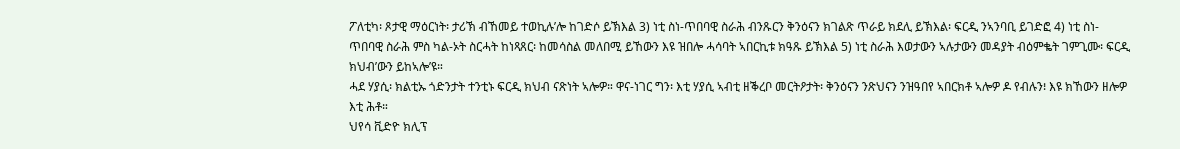ፖለቲካ፡ ጾታዊ ማዕርነት፡ ታሪኽ ብኸመይ ተወኪሉ’ሎ ከገድሶ ይኽእል 3) ነቲ ስነ-ጥበባዊ ስራሕ ብንጹርን ቅንዕናን ክገልጽ ጥራይ ክደሊ ይኽእል፡ ፍርዲ ንኣንባቢ ይገድፎ 4) ነቲ ስነ-ጥበባዊ ስራሕ ምስ ካል-ኦት ስርሓት ከነጻጸር፡ ከመሳስል መለበሚ ይኸውን እዩ ዝበሎ ሓሳባት ኣበርኪቱ ክዓጹ ይኽእል 5) ነቲ ስራሕ እወታውን ኣሉታውን መዳያት ብዕምቈት ገምጊሙ፡ ፍርዲ ክህብ’ውን ይከኣሎ’ዩ።
ሓደ ሃያሲ፡ ክልቲኡ ጎድንታት ተንቲኑ ፍርዲ ክህብ ናጽነት ኣሎዎ። ዋና-ነገር ግን፡ እቲ ሃያሲ ኣብቲ ዘቕረቦ መርትዖታት፡ ቅንዕናን ንጽህናን ንዝዓበየ ኣበርክቶ ኣሎዎ ዶ የብሉን፧ እዩ ክኸውን ዘሎዎ እቲ ሕቶ።
ህየሳ ቪድዮ ክሊፕ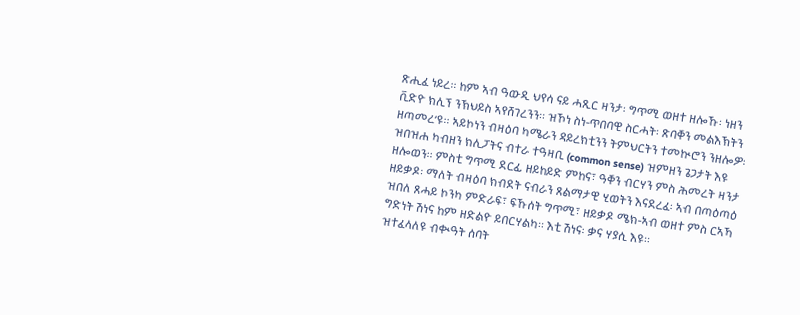ጽሒፈ ነይረ። ከም ኣብ ዓውዲ ህየሳ ናይ ሓጺር ዛንታ፡ ግጥሚ ወዘተ ዘሎኹ፡ ነዘን ቪድዮ ክሊፕ ንኽህይስ ኣየሸገረንን። ዝኾነ ስነ-ጥበባዊ ስርሓት፡ ጽባቐን መልእኽትን ዘጣመረ’ዩ። ኣይኮነን ብዛዕባ ካሜራን ዳይረክቲንን ትምህርትን ተመኲሮን ንዘሎዎ፡ ዝበዝሐ ካብዘን ክሊፓትና ብተራ ተዓዛቢ (common sense) ዝምዘን ጌጋታት እዩ ዘሎወን። ምስቲ ግጥሚ ደርፊ ዘይከይድ ምከና፣ ዓቐን ብርሃን ምስ ሕመረት ዛንታ ዘይቃዶ፡ ማለት ብዛዕባ ክብደት ናብራን ጸልማታዊ ሂወትን እናደረፈ፡ ኣብ በጣዕጣዕ ዝበለ ጸሓይ ኮንካ ምድራፍ፣ ፍኹሰት ግጥሚ፣ ዘይቃዶ ሜክ-ኣብ ወዘተ ምስ ርኣኻ ግድነት ሽነና ከም ዘድልዮ ይበርሃልካ። እቲ ሽነና፡ ቃና ሃያሲ እዩ።
ዝተፈላለዩ ብቊዓት ሰባት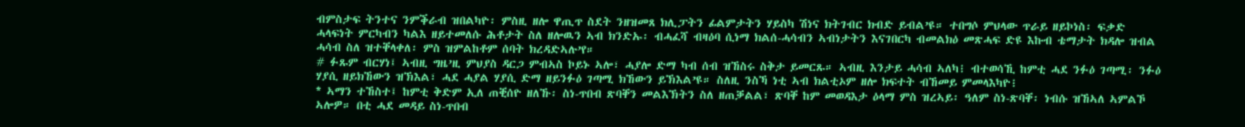ብምስታፍ ትንተና ንምቕራብ ዝበልካዮ፡ ምስዚ ዘሎ ዋጢጥ ስደት ንዘዝመጸ ክሊፓትን ፊልምታትን ሃይስካ ሽነና ክትገብር ክብድ ይብል’ዩ። ተበግሶ ምህላው ጥራይ ዘይኮነስ፡ ፍቃድ ሓላፍነት ምርካብን ካልእ ዘይተመለሱ ሕቶታት ስለ ዘሎዉን ኣብ ክንድኡ፡ ብሓፈሻ ብዛዕባ ሲነማ ክልሰ-ሓሳብን ኣብነታትን እናገበርካ ብመልክዕ መጽሓፍ ድዩ እኩብ ቴማታት ክዳሎ ዝብል ሓሳብ ስለ ዝተቐላቀለ፡ ምስ ዝምልከቶም ሰባት ክረዳድኣሉ’የ።
# ፉጹም ብርሃነ፤ ኣብዚ ግዜ’ዚ ምህያስ ዳርጋ ምብኣስ ኮይኑ ኣሎ፣ ሓያሎ ድማ ካብ ሰብ ዝኸስሩ ስቅታ ይመርጹ። ኣብዚ እንታይ ሓሳብ ኣለካ፧ ብተወሳኺ ከምቲ ሓደ ንፉዕ ገጣሚ፡ ንፉዕ ሃያሲ ዘይክኸውን ዝኽእል፣ ሓደ ሓያል ሃያሲ ድማ ዘይንፉዕ ገጣሚ ክኸውን ይኽእል’ዩ። ስለዚ ንስኻ ነቲ ኣብ ክልቲኦም ዘሎ ክፍተት ብኸመይ ምመላእካዮ፧
* ኣማን ተኸስተ፤ ከምቲ ቅድም ኢለ ጠቒሰዮ ዘለኹ፡ ስነ-ጥበብ ጽባቐን መልእኽትን ስለ ዘጠቓልል፣ ጽባቐ ከም መወዳእታ ዕላማ ምስ ዝረኣይ፡ ዓለም ስነ-ጽባቐ፡ ነብሱ ዝኸኣለ ኣምልኾ ኣሎዎ። በቲ ሓደ መዳይ ስነ-ጥበብ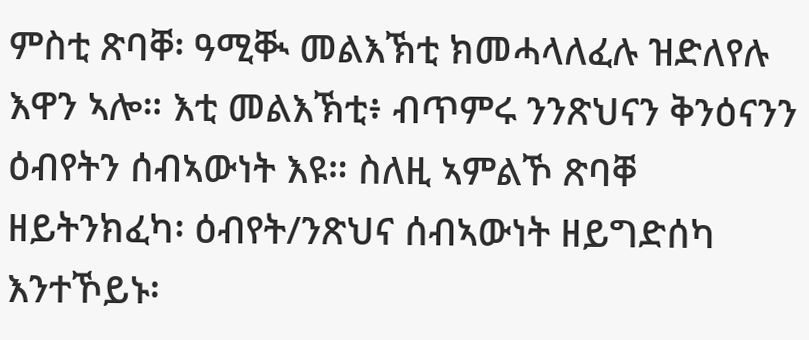ምስቲ ጽባቐ፡ ዓሚቚ መልእኽቲ ክመሓላለፈሉ ዝድለየሉ እዋን ኣሎ። እቲ መልእኽቲ፥ ብጥምሩ ንንጽህናን ቅንዕናንን ዕብየትን ሰብኣውነት እዩ። ስለዚ ኣምልኾ ጽባቐ ዘይትንክፈካ፡ ዕብየት/ንጽህና ሰብኣውነት ዘይግድሰካ እንተኾይኑ፡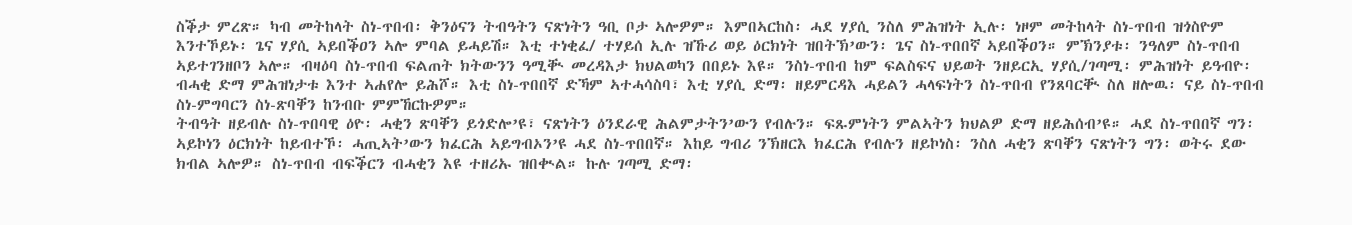ስቕታ ምረጽ። ካብ መትከላት ስነ-ጥበብ፡ ቅንዕናን ትብዓትን ናጽነትን ዓቢ ቦታ ኣሎዎም። እምበኣርከስ፡ ሓደ ሃያሲ ንስለ ምሕዝነት ኢሉ፡ ነዞም መትከላት ስነ-ጥበብ ዝጎስዮም እንተኾይኑ፡ ጌና ሃያሲ ኣይበቕዐን ኣሎ ምባል ይሓይሽ። እቲ ተነቂፈ/ ተሃይሰ ኢሉ ዝኹሪ ወይ ዕርክነት ዝበትኽ’ውን፡ ጌና ስነ-ጥበበኛ ኣይበቕዐን። ምኽንያቱ፡ ንዓለም ስነ-ጥበብ ኣይተገንዘቦን ኣሎ። ብዛዕባ ስነ-ጥበብ ፍልጠት ክትውንን ዓሚቚ መረዳእታ ክህልወካን በበይኑ እዩ። ንስነ-ጥበብ ከም ፍልስፍና ህይወት ንዘይርኢ ሃያሲ/ገጣሚ፡ ምሕዝነት ይዓብዮ፡ ብሓቂ ድማ ምሕዝነታቱ እንተ ኣሐየሎ ይሕሾ። እቲ ስነ-ጥበበኛ ድኻም ኣተሓሳስባ፣ እቲ ሃያሲ ድማ፡ ዘይምርዳእ ሓይልን ሓላፍነትን ስነ-ጥበብ የንጸባርቚ ስለ ዘሎዉ፡ ናይ ስነ-ጥበብ ስነ-ምግባርን ስነ-ጽባቐን ከንብቡ ምምኸርኩዎም።
ትብዓት ዘይብሉ ስነ-ጥበባዊ ዕዮ፡ ሓቂን ጽባቐን ይጎድሎ’ዩ፣ ናጽነትን ዕንደራዊ ሕልምታትን’ውን የብሉን። ፍጹምነትን ምልኣትን ክህልዎ ድማ ዘይሕሰብ’ዩ። ሓደ ስነ-ጥበበኛ ግን፡ ኣይኮነን ዕርክነት ከይብተኾ፡ ሓጢኣት’ውን ክፈርሕ ኣይግብኦን’ዩ ሓደ ስነ-ጥበበኛ። እከይ ግብሪ ንኽዘርእ ክፈርሕ የብሉን ዘይኮነስ፡ ንስለ ሓቂን ጽባቐን ናጽነትን ግን፡ ወትሩ ደው ክብል ኣሎዎ። ስነ-ጥበብ ብፍቕርን ብሓቂን እዩ ተዘሪኡ ዝበቊል። ኩሉ ገጣሚ ድማ፡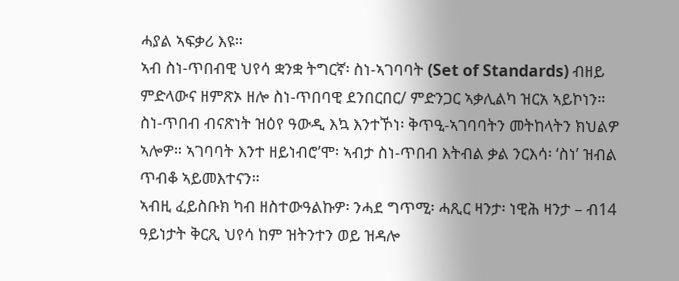ሓያል ኣፍቃሪ እዩ።
ኣብ ስነ-ጥበብዊ ህየሳ ቋንቋ ትግርኛ፡ ስነ-ኣገባባት (Set of Standards) ብዘይ ምድላውና ዘምጽኦ ዘሎ ስነ-ጥበባዊ ደንበርበር/ ምድንጋር ኣቃሊልካ ዝርአ ኣይኮነን። ስነ-ጥበብ ብናጽነት ዝዕየ ዓውዲ እኳ እንተኾነ፡ ቅጥዒ-ኣገባባትን መትከላትን ክህልዎ ኣሎዎ። ኣገባባት እንተ ዘይነብሮ’ሞ፡ ኣብታ ስነ-ጥበብ እትብል ቃል ንርእሳ፡ ‘ስነ’ ዝብል ጥብቆ ኣይመእተናን።
ኣብዚ ፈይስቡክ ካብ ዘስተውዓልኩዎ፡ ንሓደ ግጥሚ፡ ሓጺር ዛንታ፡ ነዊሕ ዛንታ – ብ14 ዓይነታት ቅርጺ ህየሳ ከም ዝትንተን ወይ ዝዳሎ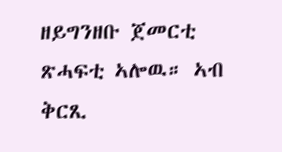ዘይግንዘቡ ጀመርቲ ጽሓፍቲ ኣሎዉ። ኣብ ቅርጺ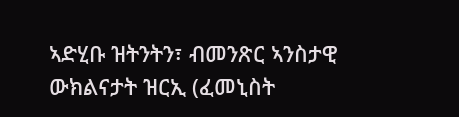ኣድሂቡ ዝትንትን፣ ብመንጽር ኣንስታዊ ውክልናታት ዝርኢ (ፈመኒስት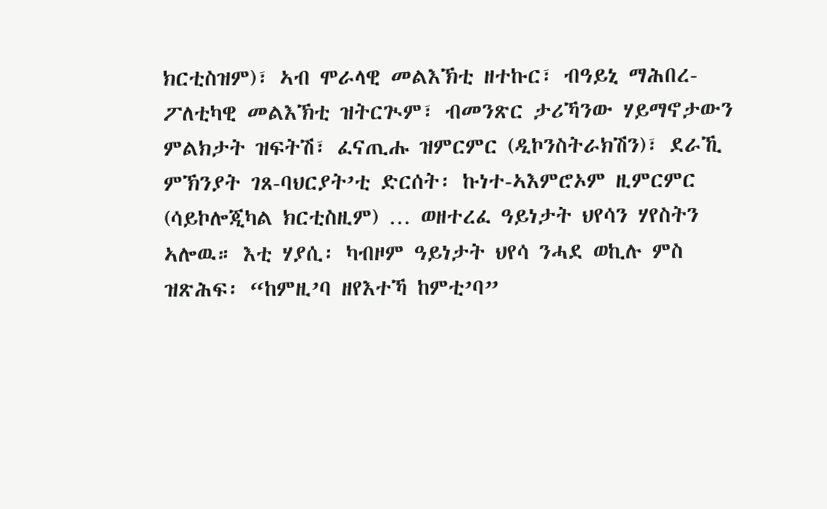ክርቲስዝም)፣ ኣብ ሞራላዊ መልእኽቲ ዘተኩር፣ ብዓይኒ ማሕበረ-ፖለቲካዊ መልእኽቲ ዝትርጒም፣ ብመንጽር ታሪኻንው ሃይማኖታውን ምልክታት ዝፍትሽ፣ ፈናጢሑ ዝምርምር (ዲኮንስትራክሽን)፣ ደራኺ ምኽንያት ገጸ-ባህርያት’ቲ ድርሰት፡ ኩነተ-ኣእምሮኦም ዚምርምር (ሳይኮሎጂካል ክርቲስዚም) … ወዘተረፈ ዓይነታት ህየሳን ሃየስትን ኣሎዉ። እቲ ሃያሲ፡ ካብዞም ዓይነታት ህየሳ ንሓደ ወኪሉ ምስ ዝጽሕፍ፡ “ከምዚ’ባ ዘየእተኻ ከምቲ’ባ”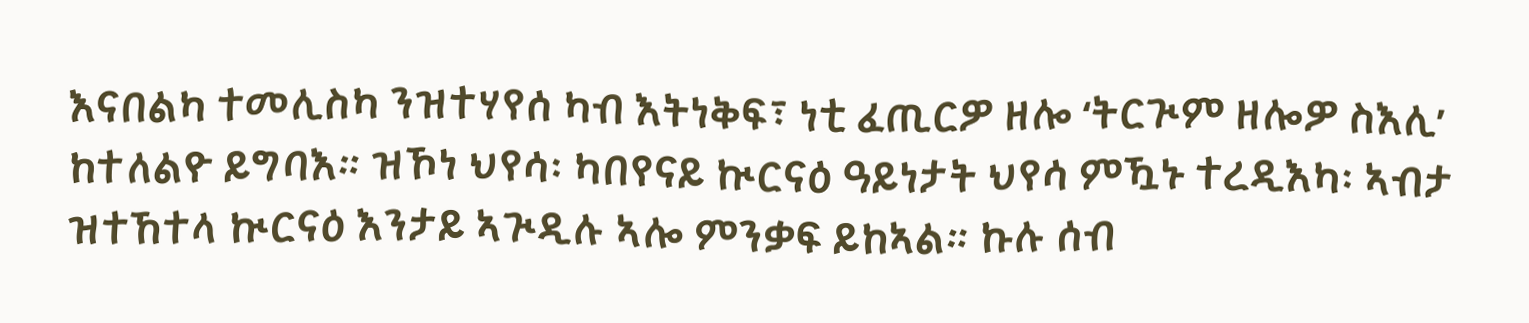እናበልካ ተመሊስካ ንዝተሃየሰ ካብ እትነቅፍ፣ ነቲ ፈጢርዎ ዘሎ ‘ትርጒም ዘሎዎ ስእሊ’ ከተለልዮ ይግባእ። ዝኾነ ህየሳ፡ ካበየናይ ኲርናዕ ዓይነታት ህየሳ ምዃኑ ተረዲእካ፡ ኣብታ ዝተኸተላ ኲርናዕ እንታይ ኣጒዲሉ ኣሎ ምንቃፍ ይከኣል። ኩሉ ሰብ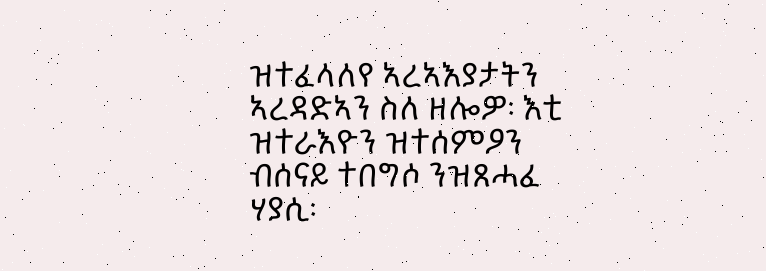ዝተፈላለየ ኣረኣእያታትን ኣረዳድኣን ስለ ዘሎዎ፡ እቲ ዝተራእዮን ዝተሰምዖን ብሰናይ ተበግሶ ንዝጸሓፈ ሃያሲ፡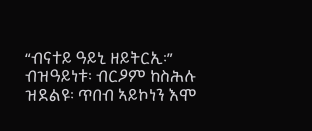“ብናተይ ዓይኒ ዘይትርኢ፡” ብዝዓይነቱ፡ ብርዖም ከስሕሉ ዝደልዩ፡ ጥበብ ኣይኮነን እሞ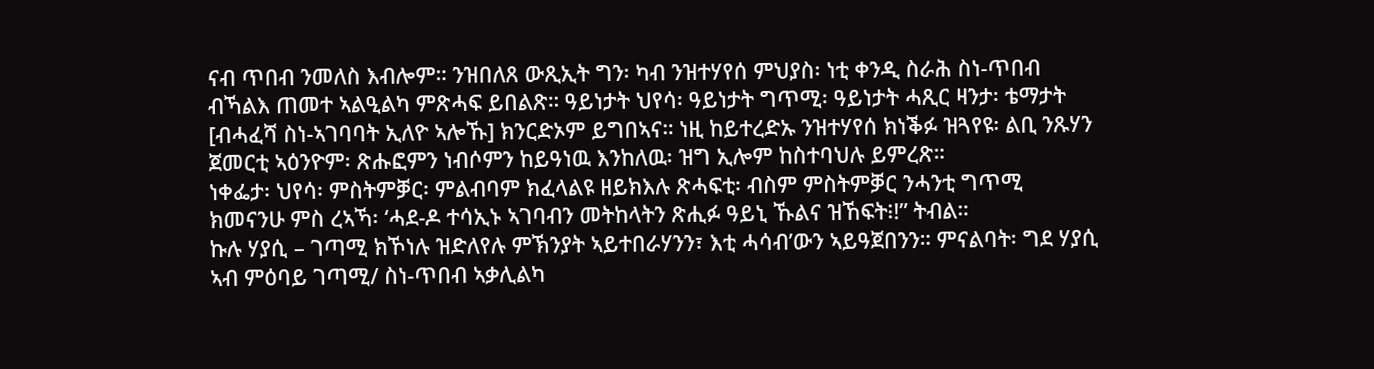ናብ ጥበብ ንመለስ እብሎም። ንዝበለጸ ውጺኢት ግን፡ ካብ ንዝተሃየሰ ምህያስ፡ ነቲ ቀንዲ ስራሕ ስነ-ጥበብ ብኻልእ ጠመተ ኣልዒልካ ምጽሓፍ ይበልጽ። ዓይነታት ህየሳ፡ ዓይነታት ግጥሚ፡ ዓይነታት ሓጺር ዛንታ፡ ቴማታት [ብሓፈሻ ስነ-ኣገባባት ኢለዮ ኣሎኹ] ክንርድኦም ይግበኣና። ነዚ ከይተረድኡ ንዝተሃየሰ ክነቕፉ ዝጓየዩ፡ ልቢ ንጹሃን ጀመርቲ ኣዕንዮም፡ ጽሑፎምን ነብሶምን ከይዓነዉ እንከለዉ፡ ዝግ ኢሎም ከስተባህሉ ይምረጽ።
ነቀፌታ፡ ህየሳ፡ ምስትምቓር፡ ምልብባም ክፈላልዩ ዘይክእሉ ጽሓፍቲ፡ ብስም ምስትምቓር ንሓንቲ ግጥሚ ክመናንሁ ምስ ረኣኻ፡ ‘ሓደ-ዶ ተሳኢኑ ኣገባብን መትከላትን ጽሒፉ ዓይኒ ኹልና ዝኸፍት፧!” ትብል።
ኩሉ ሃያሲ – ገጣሚ ክኾነሉ ዝድለየሉ ምኽንያት ኣይተበራሃንን፣ እቲ ሓሳብ’ውን ኣይዓጀበንን። ምናልባት፡ ግደ ሃያሲ ኣብ ምዕባይ ገጣሚ/ ስነ-ጥበብ ኣቃሊልካ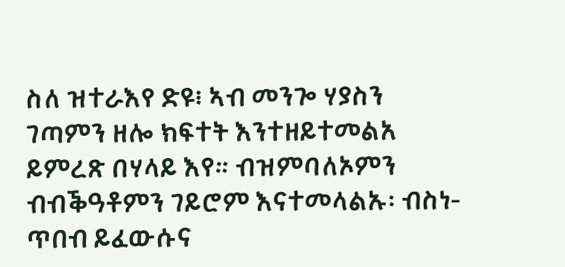ስለ ዝተራእየ ድዩ፧ ኣብ መንጐ ሃያስን ገጣምን ዘሎ ክፍተት እንተዘይተመልአ ይምረጽ በሃላይ እየ። ብዝምባለኦምን ብብቕዓቶምን ገይሮም እናተመላልኡ፡ ብስነ-ጥበብ ይፈውሱና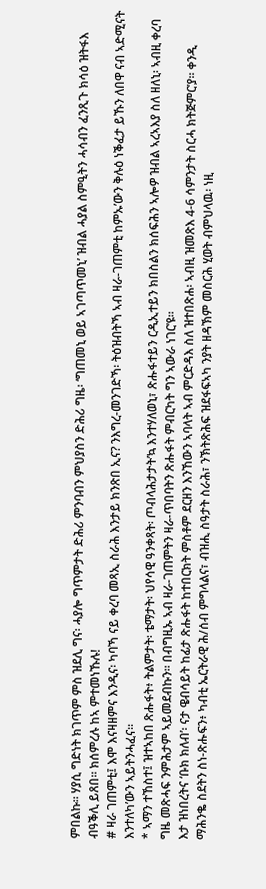ምበልኩ። ሃያሲ ግድነት ክገጥም ምስ ዝደሊ ግና፡ ሓያሎ ግጥምታት ድሕሪ ምንባብን ምህያስን ድሕሪ ግዜ፡ ‘ግጠመኒ ወይ ኣገጣጥመኒ’ ዝብል ሓያል ስምዒትን ሓሳብን ፈንጺጉ ክሳዕ ዝትፋእ ብዓቕሊ ይጸበ። ክሰምረሉ ከኣ ምተመነኹሉ!
# ዛራ ገጠምቲ፤ እሞ እናዛዘምና እንዲና፡ ካባኻ ናይ ቀረባ መጻኢ ስራሕ እንታይ ክንጽበ ኢና? ንእግረ-መንገድኻ፡ ትዕዝብትኻ ኣብ ዛራ-ገጠምቲ ከምኡ’ውን ቅሉዕ ነቕፈታ ይኹን ለበዋ ናብ ኣድሚናት እንተለካ’ውን ኣይትንሓፈና።
* ኣማን ተኸስተ፤ ዝተኣከበ ጽሑፋት፥ ትልምታት፡ ቴማታት፡ ህየሳዊ ዓንቀጻት፡ ጦብላሕታታት’ኳ እንተሃለወኒ፣ ጽሑፋተይን ርዲኢተይን ክበስልን ክሰፍሕን ኣሎዎ ዝብል ኣረኣእያ ስለ ዘለኒ፡ ኣብዚ ቀረባ ግዜ መጽሓፍ ንምሕታም ኣይመደብኩን። በብግዚኡ ኣብ ዛራ-ገጠምትን ዛራ-ጥበባትን ጽሑፋት ምብርካት ግን ኣውራ ነገር’ዩ።
እታ ዝነበረትና ‘ቡክ ክለብ’፡ ናታ ዌብሳይት ከፊታ ጽሑፋት ከተበርክት ምስቶም ደርዘን እንኸውን ኣባላት ኣብ ምርድዳእ ስለ ዝተበጽሐ፡ ኣብዚ ዝመጽእ 4-6 ሳምንታት ስርሓ ክትጅምር’ያ። ቀንዲ ማሕንቈ ስደትን ስነ-ጽሑፍን፥ ካብቲ ኤርትራዊ ሕ/ሰብ ምግላልና፣ ብዝሒ ስዓታት ስራሕ፣ ንኽትጽሕፍ ዝደፋፍኣካ ንያት ዘዳኽም መስርሕ ሂወት ብምህላዉ፡ ነዚ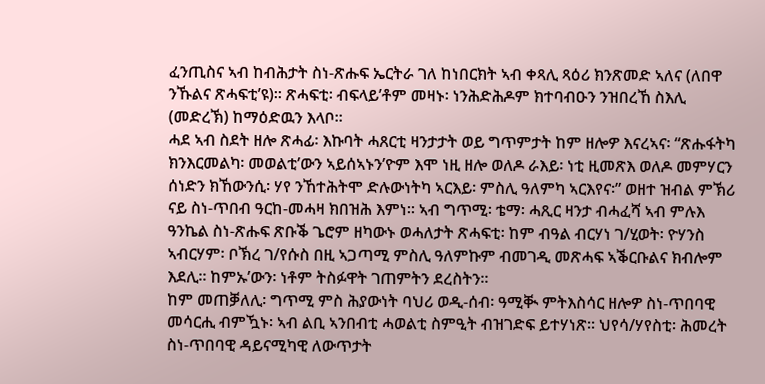ፈንጢስና ኣብ ከብሕታት ስነ-ጽሑፍ ኤርትራ ገለ ከነበርክት ኣብ ቀጻሊ ጻዕሪ ክንጽመድ ኣለና (ለበዋ ንኹልና ጽሓፍቲ’ዩ)። ጽሓፍቲ፡ ብፍላይ’ቶም መዛኑ፡ ነንሕድሕዶም ክተባብዑን ንዝበረኸ ስእሊ (መድረኽ) ከማዕድዉን እላቦ።
ሓደ ኣብ ስደት ዘሎ ጽሓፊ፡ እኩባት ሓጸርቲ ዛንታታት ወይ ግጥምታት ከም ዘሎዎ እናረኣና፡ “ጽሑፋትካ ክንእርመልካ፡ መወልቲ’ውን ኣይሰኣኑን’ዮም እሞ ነዚ ዘሎ ወለዶ ራእይ፡ ነቲ ዚመጽእ ወለዶ መምሃርን ሰነድን ክኸውንሲ፡ ሃየ ንኸተሕትሞ ድሉውነትካ ኣርእይ፡ ምስሊ ዓለምካ ኣርእየና፡” ወዘተ ዝብል ምኽሪ ናይ ስነ-ጥበብ ዓርከ-መሓዛ ክበዝሕ እምነ። ኣብ ግጥሚ፡ ቴማ፡ ሓጺር ዛንታ ብሓፈሻ ኣብ ምሉእ ዓንኬል ስነ-ጽሑፍ ጽቡቕ ጌሮም ዘካውኑ ወሓለታት ጽሓፍቲ፡ ከም ብዓል ብርሃነ ገ/ሂወት፡ ዮሃንስ ኣብርሃም፡ ቦኽረ ገ/የሱስ በዚ ኣጋጣሚ ምስሊ ዓለምኩም ብመገዲ መጽሓፍ ኣቕርቡልና ክብሎም እደሊ። ከምኡ’ውን፡ ነቶም ትስፉዋት ገጠምትን ደረስትን።
ከም መጠቓለሊ፡ ግጥሚ ምስ ሕያውነት ባህሪ ወዲ-ሰብ፡ ዓሚቚ ምትእስሳር ዘሎዎ ስነ-ጥበባዊ መሳርሒ ብምዃኑ፡ ኣብ ልቢ ኣንበብቲ ሓወልቲ ስምዒት ብዝገድፍ ይተሃነጽ። ህየሳ/ሃየስቲ፡ ሕመረት ስነ-ጥበባዊ ዳይናሚካዊ ለውጥታት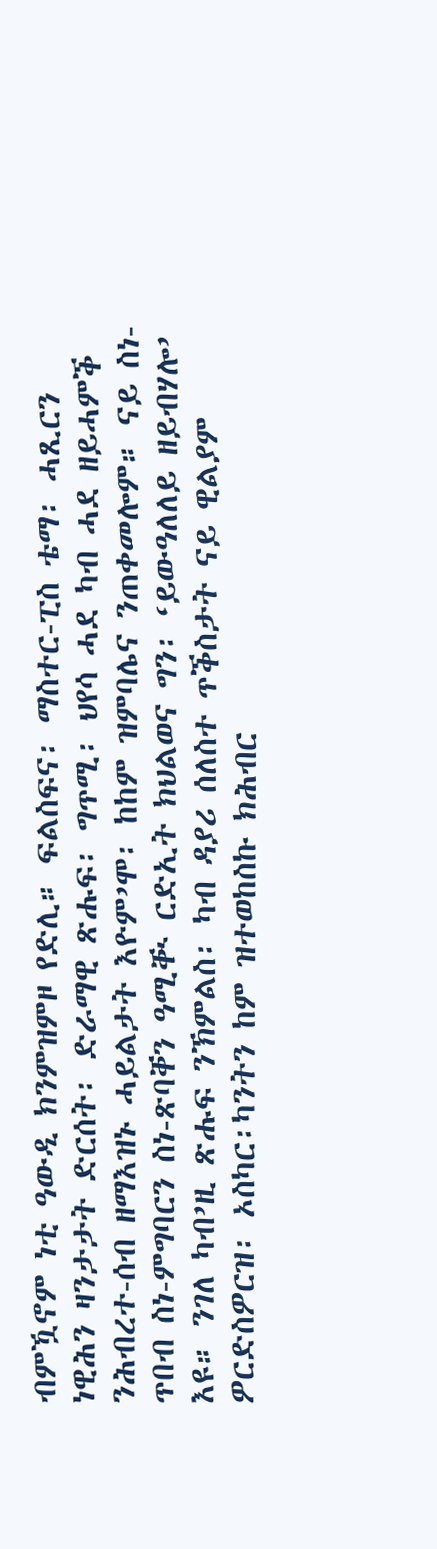ብምዃኖም ነቲ ዓውዲ ክንምዝምዞ የድሊ። ፍልስፍና፡ ማስተር-ፒስ ቴማ፡ ሓጺርን ነዊሕን ዛንታታት ድርሰት፡ ድራማዊ ጽሑፍ፡ ግጥሚ፡ ህየሳ ሓደ ካብ ሓደ ዘይሓምቕ ንሕብረተ-ሰብ ዘማእዝኑ ሓይልታት እዮም’ሞ፡ ከከም ዝምባሌና ንጠቀመሎም። ናይ ስነ-ጥበብ ስነ-ምግባርን ስነ-ጽባቐን ዓሚቚ ርድኢት ክህልወና ግን፡ ‘ይውዓለለይ ዘይብሃሎ’ እዩ። ንገለ ካብ’ዚ ጽሑፍ ንኽምልስ፡ ካብ ዳያሪ ሰለስተ ጥቕስታት ናይ ዊልያም ዎርድስዎርዝ፡ ኦስካር፡ካንትን ከም ዝተወከስኩ ክሕብር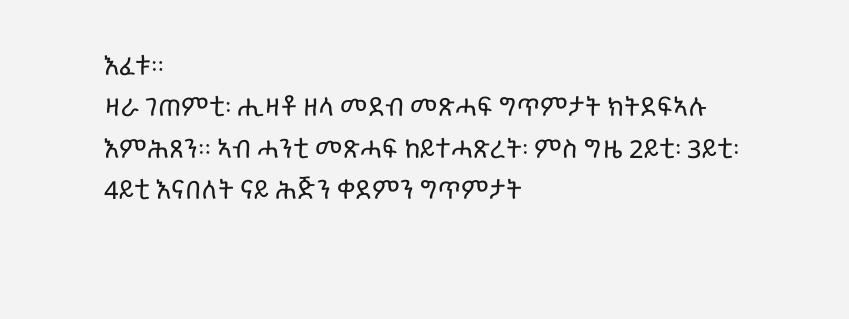እፈቱ።
ዛራ ገጠምቲ፡ ሒዛቶ ዘላ መደብ መጽሓፍ ግጥምታት ክትደፍኣሉ እምሕጸን። ኣብ ሓንቲ መጽሓፍ ከይተሓጽረት፡ ምስ ግዜ 2ይቲ፡ 3ይቲ፡ 4ይቲ እናበለት ናይ ሕጅን ቀደምን ግጥምታት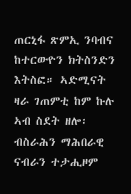ጠርኒፋ ጽምኢ ንባብና ከተርውዮን ክትስንድን እትስፎ። ኣድሚናት ዛራ ገጠምቲ ከም ኩሉ ኣብ ስደት ዘሎ፡ ብስራሕን ማሕበራዊ ናብራን ተታሒዞም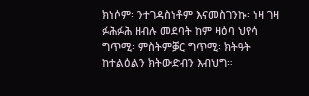ክነሶም፡ ንተገዳስነቶም እናመስገንኩ፡ ነዛ ገዛ ፉሕፉሕ ዘብሉ መደባት ከም ዛዕባ ህየሳ ግጥሚ፡ ምስትምቓር ግጥሚ፡ ክትዓት ከተልዕልን ክትውድብን እብህግ።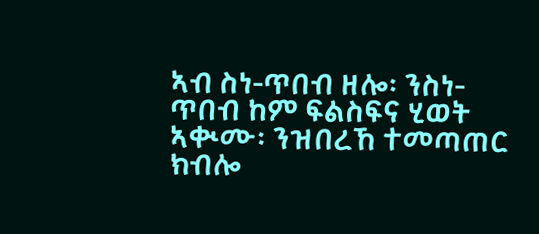ኣብ ስነ-ጥበብ ዘሎ፡ ንስነ-ጥበብ ከም ፍልስፍና ሂወት ኣቊሙ፡ ንዝበረኸ ተመጣጠር ክብሎ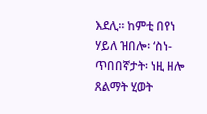እደሊ። ከምቲ በየነ ሃይለ ዝበሎ፡ ‘ስነ-ጥበበኛታት፡ ነዚ ዘሎ ጸልማት ሂወት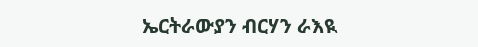ኤርትራውያን ብርሃን ራእዪ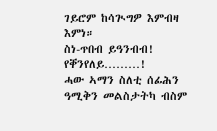ገይሮም ከሳጒግዎ እምብዛ እምነ።
ስነ-ጥበብ ይዓንብብ! የቐንየለይ………!
ሓው ኣማን ስለቲ ሰፊሕን ዓሚቅን መልስታትካ ብስም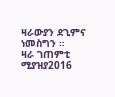ዛራውያን ደጊምና ነመስግን ።
ዛራ ገጠምቲ
ሚያዝያ2016